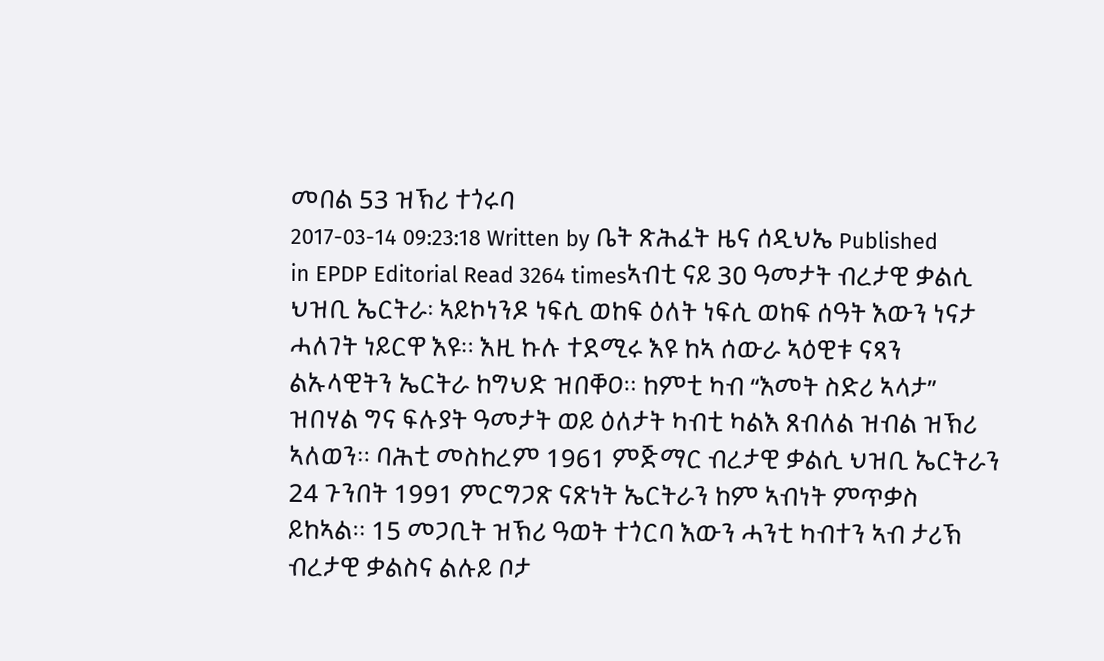መበል 53 ዝኽሪ ተጎሩባ
2017-03-14 09:23:18 Written by ቤት ጽሕፈት ዜና ሰዲህኤ Published in EPDP Editorial Read 3264 timesኣብቲ ናይ 30 ዓመታት ብረታዊ ቃልሲ ህዝቢ ኤርትራ፡ ኣይኮነንዶ ነፍሲ ወከፍ ዕለት ነፍሲ ወከፍ ሰዓት እውን ነናታ ሓለገት ነይርዋ እዩ። እዚ ኩሉ ተደሚሩ እዩ ከኣ ሰውራ ኣዕዊቱ ናጻን ልኡላዊትን ኤርትራ ከግህድ ዝበቐዐ። ከምቲ ካብ “እመት ስድሪ ኣላታ” ዝበሃል ግና ፍሉያት ዓመታት ወይ ዕለታት ካብቲ ካልእ ጸብለል ዝብል ዝኽሪ ኣለወን። ባሕቲ መስከረም 1961 ምጅማር ብረታዊ ቃልሲ ህዝቢ ኤርትራን 24 ጉንበት 1991 ምርግጋጽ ናጽነት ኤርትራን ከም ኣብነት ምጥቃስ ይከኣል። 15 መጋቢት ዝኽሪ ዓወት ተጎርባ እውን ሓንቲ ካብተን ኣብ ታሪኽ ብረታዊ ቃልስና ልሉይ ቦታ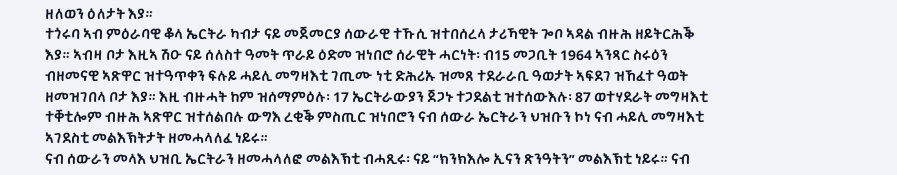ዘለወን ዕለታት እያ።
ተጎሩባ ኣብ ምዕራባዊ ቆላ ኤርትራ ካብታ ናይ መጀመርያ ሰውራዊ ተኹሲ ዝተበሰረላ ታሪኻዊት ጐቦ ኣዳል ብዙሕ ዘይትርሕቕ እያ። ኣብዛ ቦታ እዚኣ ሽዑ ናይ ሰለስተ ዓመት ጥራይ ዕድመ ዝነበሮ ሰራዊት ሓርነት፡ ብ15 መጋቢት 1964 ኣንጻር ስሩዕን ብዘመናዊ ኣጽዋር ዝተዓጥቀን ፍሉይ ሓይሊ መግዛእቲ ገጢሙ ነቲ ድሕሪኡ ዝመጸ ተደራራቢ ዓወታት ኣፍደገ ዝኸፈተ ዓወት ዘመዝገበላ ቦታ እያ። እዚ ብዙሓት ከም ዝሰማምዕሉ፡ 17 ኤርትራውያን ጀጋኑ ተጋደልቲ ዝተሰውእሉ፡ 87 ወተሃደራት መግዛእቲ ተቐቲሎም ብዙሕ ኣጽዋር ዝተሰልበሉ ውግእ ረቂቕ ምስጢር ዝነበሮን ናብ ሰውራ ኤርትራን ህዝቡን ኮነ ናብ ሓይሊ መግዛእቲ ኣገደስቲ መልእኽትታት ዘመሓላለፈ ነይሩ።
ናብ ሰውራን መላእ ህዝቢ ኤርትራን ዘመሓላለፎ መልእኽቲ ብሓጺሩ፡ ናይ “ክንክእሎ ኢናን ጽንዓትን” መልእኽቲ ነይሩ። ናብ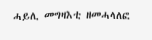ሓይሊ መግዛእቲ ዘመሓላለፎ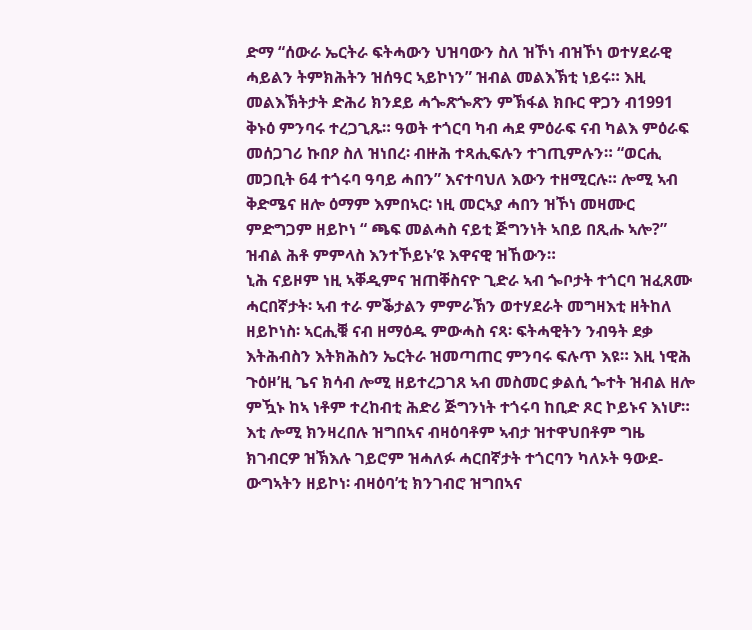ድማ “ሰውራ ኤርትራ ፍትሓውን ህዝባውን ስለ ዝኾነ ብዝኾነ ወተሃደራዊ ሓይልን ትምክሕትን ዝሰዓር ኣይኮነን” ዝብል መልእኽቲ ነይሩ። እዚ መልእኽትታት ድሕሪ ክንደይ ሓጐጽጐጽን ምኽፋል ክቡር ዋጋን ብ1991 ቅኑዕ ምንባሩ ተረጋጊጹ። ዓወት ተጎርባ ካብ ሓደ ምዕራፍ ናብ ካልእ ምዕራፍ መሰጋገሪ ኩበዖ ስለ ዝነበረ፡ ብዙሕ ተጻሒፍሉን ተገጢምሉን። “ወርሒ መጋቢት 64 ተጎሩባ ዓባይ ሓበን” እናተባህለ እውን ተዘሚርሉ። ሎሚ ኣብ ቅድሜና ዘሎ ዕማም እምበኣር፡ ነዚ መርኣያ ሓበን ዝኾነ መዛሙር ምድግጋም ዘይኮነ “ ጫፍ መልሓስ ናይቲ ጅግንነት ኣበይ በጺሑ ኣሎ?” ዝብል ሕቶ ምምላስ እንተኾይኑ’ዩ እዋናዊ ዝኸውን።
ኒሕ ናይዞም ነዚ ኣቐዲምና ዝጠቐስናዮ ጊድራ ኣብ ጐቦታት ተጎርባ ዝፈጸሙ ሓርበኛታት፡ ኣብ ተራ ምቕታልን ምምራኽን ወተሃደራት መግዛእቲ ዘትከለ ዘይኮነስ፡ ኣርሒቑ ናብ ዘማዕዱ ምውሓስ ናጻ፡ ፍትሓዊትን ንብዓት ደቃ እትሕብስን እትክሕስን ኤርትራ ዝመጣጠር ምንባሩ ፍሉጥ እዩ። እዚ ነዊሕ ጉዕዞ’ዚ ጌና ክሳብ ሎሚ ዘይተረጋገጸ ኣብ መስመር ቃልሲ ጐተት ዝብል ዘሎ ምዃኑ ከኣ ነቶም ተረከብቲ ሕድሪ ጅግንነት ተጎሩባ ከቢድ ጾር ኮይኑና እነሆ። እቲ ሎሚ ክንዛረበሉ ዝግበኣና ብዛዕባቶም ኣብታ ዝተዋህበቶም ግዜ ክገብርዎ ዝኽእሉ ገይሮም ዝሓለፉ ሓርበኛታት ተጎርባን ካለኦት ዓውደ-ውግኣትን ዘይኮነ፡ ብዛዕባ’ቲ ክንገብሮ ዝግበኣና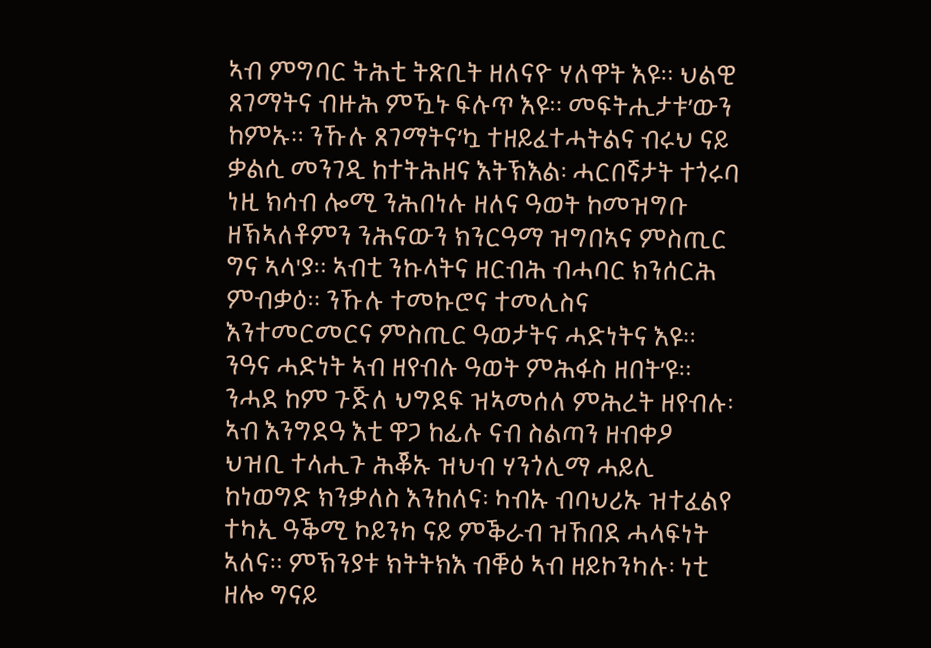ኣብ ምግባር ትሕቲ ትጽቢት ዘለናዮ ሃለዋት እዩ። ህልዊ ጸገማትና ብዙሕ ምዃኑ ፍሉጥ እዩ። መፍትሒታቱ’ውን ከምኡ። ንኹሉ ጸገማትና’ኳ ተዘይፈተሓትልና ብሩህ ናይ ቃልሲ መንገዲ ከተትሕዘና እትኽእል፡ ሓርበኛታት ተጎሩባ ነዚ ክሳብ ሎሚ ንሕበነሉ ዘለና ዓወት ከመዝግቡ ዘኽኣለቶምን ንሕናውን ክንርዓማ ዝግበኣና ምስጢር ግና ኣላ'ያ። ኣብቲ ንኩላትና ዘርብሕ ብሓባር ክንሰርሕ ምብቃዕ። ንኹሉ ተመኩሮና ተመሊስና እንተመርመርና ምስጢር ዓወታትና ሓድነትና እዩ። ንዓና ሓድነት ኣብ ዘየብሉ ዓወት ምሕፋስ ዘበት’ዩ።
ንሓደ ከም ጉጅለ ህግደፍ ዝኣመሰለ ምሕረት ዘየብሉ፡ ኣብ እንግደዓ እቲ ዋጋ ከፊሉ ናብ ስልጣን ዘብቀዖ ህዝቢ ተላሒጉ ሕቖኡ ዝህብ ሃንጎሊማ ሓይሊ ከነወግድ ክንቃለስ እንከለና፡ ካብኡ ብባህሪኡ ዝተፈልየ ተካኢ ዓቕሚ ኮይንካ ናይ ምቕራብ ዝኸበደ ሓላፍነት ኣለና። ምኽንያቱ ክትትክእ ብቑዕ ኣብ ዘይኮንካሉ፡ ነቲ ዘሎ ግናይ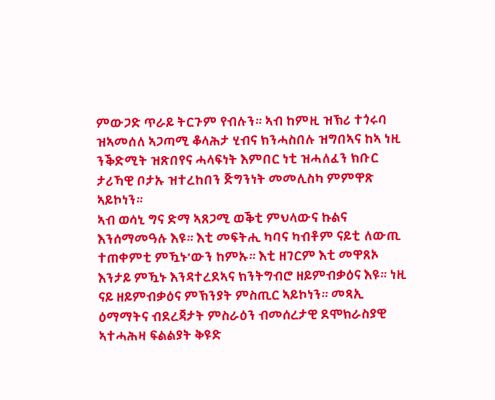ምውጋድ ጥራይ ትርጉም የብሉን። ኣብ ከምዚ ዝኽሪ ተጎሩባ ዝኣመሰለ ኣጋጣሚ ቆላሕታ ሂብና ክንሓስበሉ ዝግበኣና ከኣ ነዚ ንቕድሚት ዝጽበየና ሓላፍነት እምበር ነቲ ዝሓለፈን ክቡር ታሪኻዊ ቦታኡ ዝተረከበን ጅግንነት መመሊስካ ምምዋጽ ኣይኮነን።
ኣብ ወሳኒ ግና ድማ ኣጸጋሚ ወቕቲ ምህላውና ኩልና እንሰማመዓሉ እዩ። እቲ መፍትሒ ካባና ካብቶም ናይቲ ለውጢ ተጠቀምቲ ምዃኑ’ውን ከምኡ። እቲ ዘገርም እቲ መዋጸኦ እንታይ ምዃኑ እንዳተረደኣና ክንትግብሮ ዘይምብቃዕና እዩ። ነዚ ናይ ዘይምብቃዕና ምኽንያት ምስጢር ኣይኮነን። መጻኢ ዕማማትና ብደረጃታት ምስራዕን ብመሰረታዊ ደሞክራስያዊ ኣተሓሕዛ ፍልልያት ቅዩድ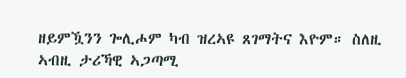ዘይምዃንን ጐሊሖም ካብ ዝረኣዩ ጸገማትና እዮም። ስለዚ ኣብዚ ታሪኻዊ ኣጋጣሚ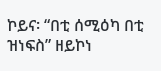ኮይና፡ “በቲ ሰሚዕካ በቲ ዝነፍስ” ዘይኮነ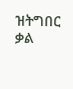ዝትግበር ቃል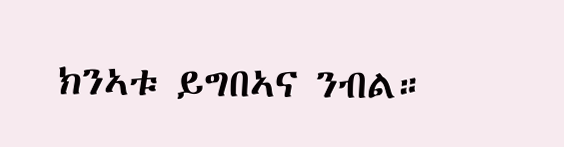ክንኣቱ ይግበኣና ንብል።